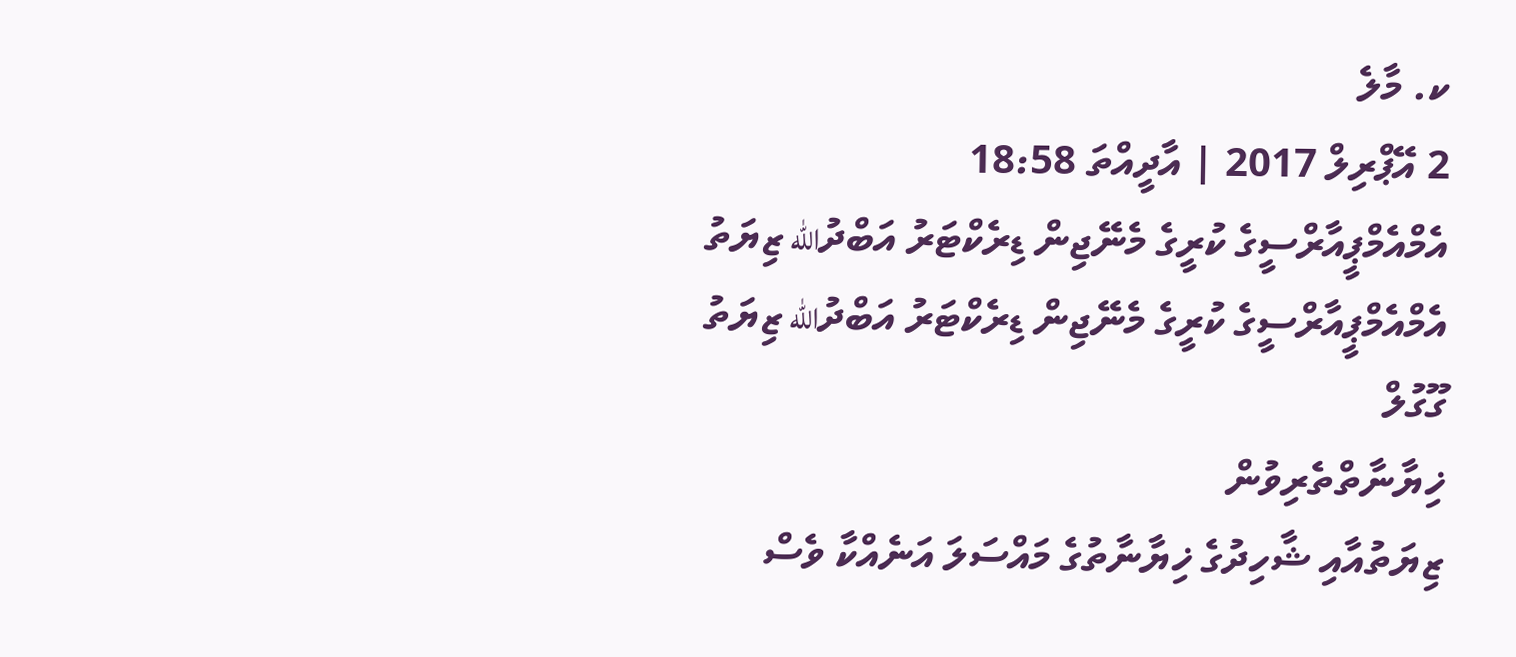ކ. މާލެ
2 އޭޕްރިލް 2017 | އާދީއްތަ 18:58
އެމްއެމްޕީއާރްސީގެ ކުރީގެ މެނޭޖިން ޑިރެކްޓަރު އަބްދުالله ޒިޔަތު
އެމްއެމްޕީއާރްސީގެ ކުރީގެ މެނޭޖިން ޑިރެކްޓަރު އަބްދުالله ޒިޔަތު
ގޫގުލް
ޚިޔާނާތްތެރިވުން
ޒިޔަތުއާއި ޝާހިދުގެ ޚިޔާނާތުގެ މައްސަލަ އަނެއްކާ ވެސް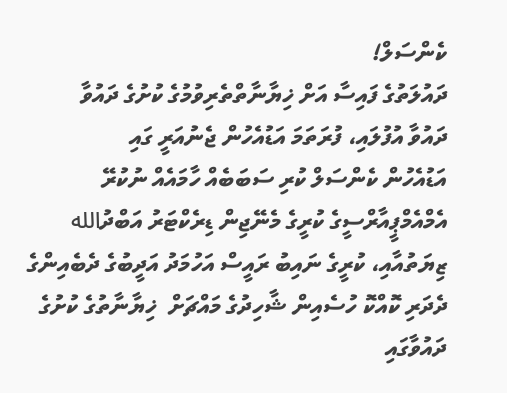ކެންސަލް!
ދައުލަތުގެ ފައިސާ އަށް ޚިޔާނާތްތެރިވުމުގެ ކުށުގެ ދައުވާ
ދައުވާ އުފުލައި، ފުރަތަމަ އަޑުއެހުން ޖެނުއަރީ ގައި
އަޑުއެހުން ކެންސަލް ކުރި ސަބަބެއް ހާމައެއް ނުކުރޭ
އެމްއެމްޕީއާރްސީގެ ކުރީގެ މެނޭޖިން ޑިރެކްޓަރު އަބްދުالله ޒިޔަތުއާއި، ކުރީގެ ނައިބު ރައީސް އަހުމަދު އަދީބުގެ ދެބެއިންގެ ދެދަރި ކޮއްކޮ ހުސެއިން ޝާހިދުގެ މައްޗަށް  ޚިޔާނާތުގެ ކުށުގެ ދައުވާގައި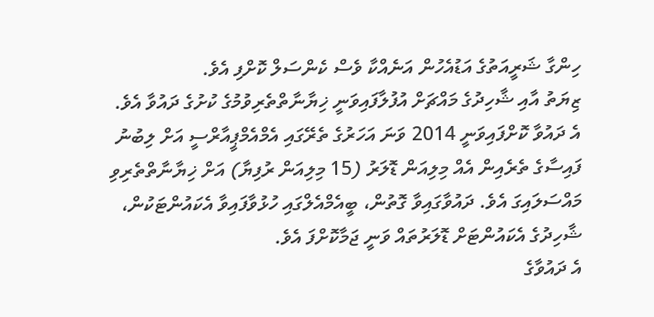ހިންގާ ޝަރީއަތުގެ އަޑުއެހުން އަނެއްކާ ވެސް ކެންސަލް ކޮށްފި އެވެ.
ޒިޔަތު އާއި ޝާހިދުގެ މައްޗަށް އުފުލާފައިވަނީ ޚިޔާނާތްތެރިވުމުގެ ކުށުގެ ދައުވާ އެވެ. އެ ދައުވާ ކޮށްފައިވަނީ 2014 ވަނަ އަހަރުގެ ތެރޭގައި އެމްއެމްޕީއާރްސީ އަށް ލިބުނު ފައިސާގެ ތެރެއިން އެއް މިލިއަން ޑޮލަރު (15 މިލިއަން ރުފިޔާ) އަށް ޚިޔާނާތްތެރިވި މައްސަލައިގަ އެވެ. ދައުވާގައިވާ ގޮތުން، ބީއެމްއެލްގައި ހުޅުވާފައިވާ އެކައުންޓަކުން، ޝާހިދުގެ އެކައުންޓަށް ޑޮލަރުތައް ވަނީ ޖަމާކޮށްފަ އެވެ.
އެ ދައުވާގެ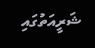ޝަރީއަތުގައި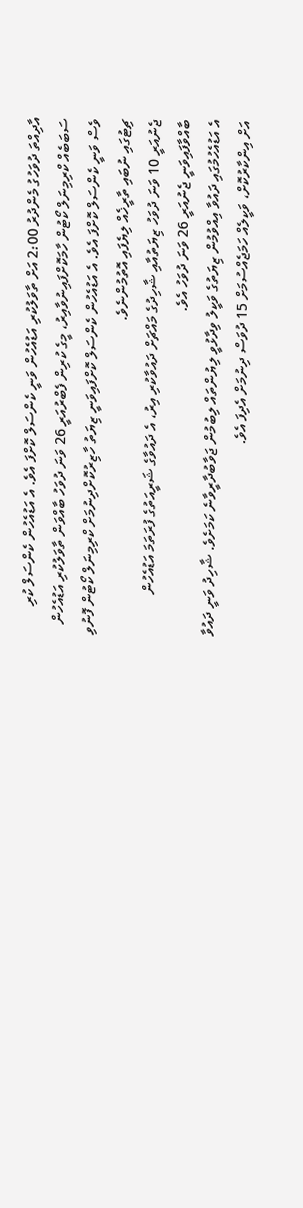އާދިއްތަ ދުވަހުގު މެންދުރު 2:00 އަށް ތާވަލުކުރި އަޑުއެހުން ވަނީ ކެންސަލް ކޮށްފަ އެވެ. އެ އަޑުއެހުން ކެންސަލް ކުރި ސަބަބެއް ކްރިމިނަލް ކޯޓުން ހާމަކޮށްފައިނުވާއިރު، މީގެ ކުރިން ފެބްރުއަރީ 26 ވަނަ ދުވަހު ބާއްވަން ތާވަލުކުރި އަޑުއެހުން ވެސް ވަނީ ކެންސަލް ކޮށްފަ އެވެ. އެ އަޑުއެހުން ކެންސަލް ކޮށްފައިވަނީ ޒިޔަތު ހާޒިރުކޮށްދިނުމަށް ކްރިމިނަލް ކޯޓުން ފޮނުވި ޗިޓުގައި ނުބައި ތާރީޚެއް ލިޔެފައި އޮތުމުންނެވެ.
ޖެނުއަރީ 10 ވަނަ ދުވަހު ޒިޔަތުއާއި ޝާހިދުގެ މައްޗަށް ދައުވާކުރި އިރު، އެ ދައުވާގެ ޝަރީއަތުގެ ފުރަތަމަ އަޑުއެހުން ބާއްވާފައިވަނީ ޖެނުއަރީ 26 ވަނަ ދުވަހު އެވެ.
އެ އަޑުއެހުމުގައި ދައުވާ އިއްވުމުން ޒިޔަތުގެ ވަކީލު ވިދާޅުވީ ލިޔުންތައް ލިބުމުން ޖަވާބުދާރީވާނެ ކަމަށެވެ. ޝާހިދު ވަނީ ދައުވާ އަށް އިންކާރުކޮށް، ވަކީލެއް ހަމަޖެއްސުމަށް 15 ދުވަސް ދިނުމަށް އެދިފަ އެވެ.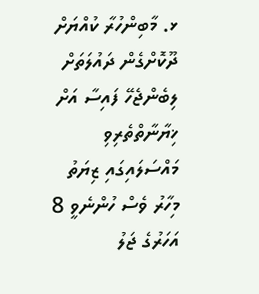ޅ. މާބިންހުރާ ކުއްޔަށް ދޫކޮށްގެން ދައުލަތަށް ލިބެންޖެހޭ ފައިސާ އަށް ޚިޔާނާތްތެރިވި މައްސަލައިގައި ޒިޔަތު މިހާރު ވެސް ހުންނެވީ 8 އަހަރުގެ ޖަލު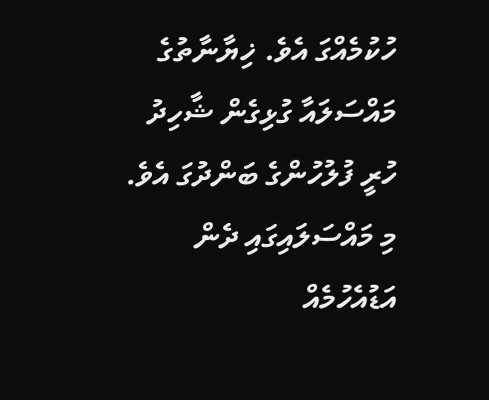ހުކުމެއްގަ އެވެ. ޚިޔާނާތުގެ މައްސަލައާ ގުޅިގެން ޝާހިދު ހުރީ ފުލުހުންގެ ބަންދުގަ އެވެ.
މި މައްސަލައިގައި ދެން އަޑުއެހުމެއް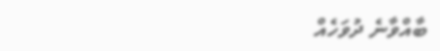ބާއްވާނެ ދުވަހެއް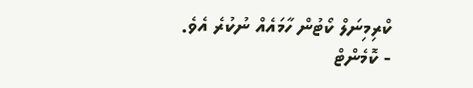ކްރިމިނަލް ކޯޓުން ހާމައެއް ނުކުރެ އެވެ.
- ކޮމެންޓް